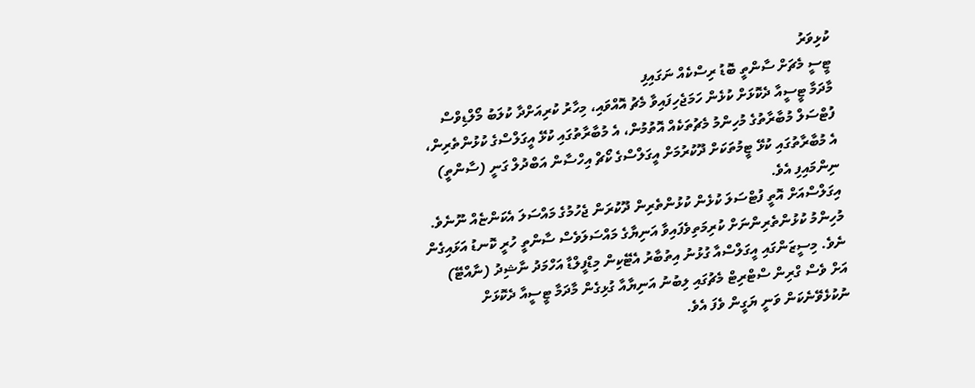ކުޅިވަރު
ޓީސީ މެޗަށް ސާންތީ ބޮޑު ރިސްކެއް ނަގައިފި
މާދަމާ ޓީސީއާ ދެކޮޅަށް ކުޅެން ހަމަޖެހިފައިވާ މެޗު އޮއްވައި، މިހާރު ކުރިއަށްދާ ކުލަބު މޯލްޑިވްސް ފުޓްސަލް މުބާރާތުގެ މުހިންމު މެޗުތަކެއް އޮތުމުން، އެ މުބާރާތުގައި ކުޅޭ އީގަލްސްގެ ކުޅުންތެރިން، އެ މުބާރާތުގައި ކުޅޭ ޓީމުތަކަށް ދޫކުރުމަށް އީގަލްސްގެ ކޯޗް އިހްސާން އަބްދުލް ގަނީ (ސާންތީ) ނިންމައިފި އެވެ.
އިގަލްސްއަށް އޮތީ ފުޓްސަލަ ކުޅެން ކުޅުންތެރިން ދޫކުރަން ޖެހުމުގެ މައްސަލަ އެކަންޏެއް ނޫނެވެ. މުހިންމު ކުޅުންތެރިންނަށް ކުރިމަތިވެފައިވާ އަނިޔާގެ މައްސަލަވެސް ސާންތީ ހުރީ ކޮނޑު އަޅައިގެން ނެވެ. މިސީޒަންގައި އީގަލްސްއާ ގުޅުނު އިތުބާރު އެޓޭކިން މިޑްފީލްޑާ އަހްމަދު ނާޝިދު (ނާއްޓޭ) އަށް ވެސް ގްރިން ސްޓްރިޓް މެޗުގައި ލިބުނު އަނިޔާއާ ގުޅިގެން މާދަމާ ޓީސީއާ ދެކޮޅަށް ނުކުޅެވޭނެކަން ވަނީ ޔަގީން ވެފަ އެވެ.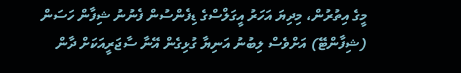މީގެ އިތުރުން، މިދިޔަ އަހަރު އީގަލްސްގެ ޑިފެންސުން ފެނުނު ޝިފާން ހަސަން (ޝިފާންޓޭ) އަށްވެސް ލިބުނު އަނިޔާ ގުޅިގެން އޭނާ ސާޖަރީއަކަށް ދާން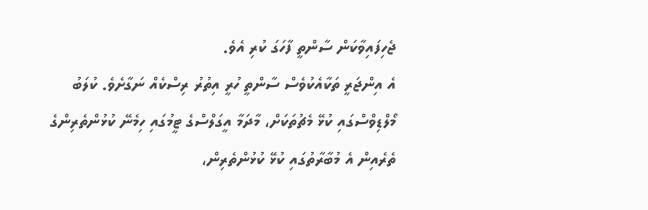ޖެހިފައިވާކަން ސާންތީ ފާހަގަ ކުރި އެވެ.
އެ އިންޖަރީ ތަކާއެކުވެސް ސާންތީ ހުރީ އިތުރު ރިސްކެއް ނަގާށެވެ. ކުލަބު މޯލްޑިވްސްގައި ކުޅޭ މެޗުތަކަށް، މާދަމާ އީގަލްސްގެ ޓީމުގައި ހިމެނޭ ކުޅުންތެރިންގެ ތެރެއިން އެ މުބާރާތުގައި ކުޅޭ ކުޅުންތެރިން،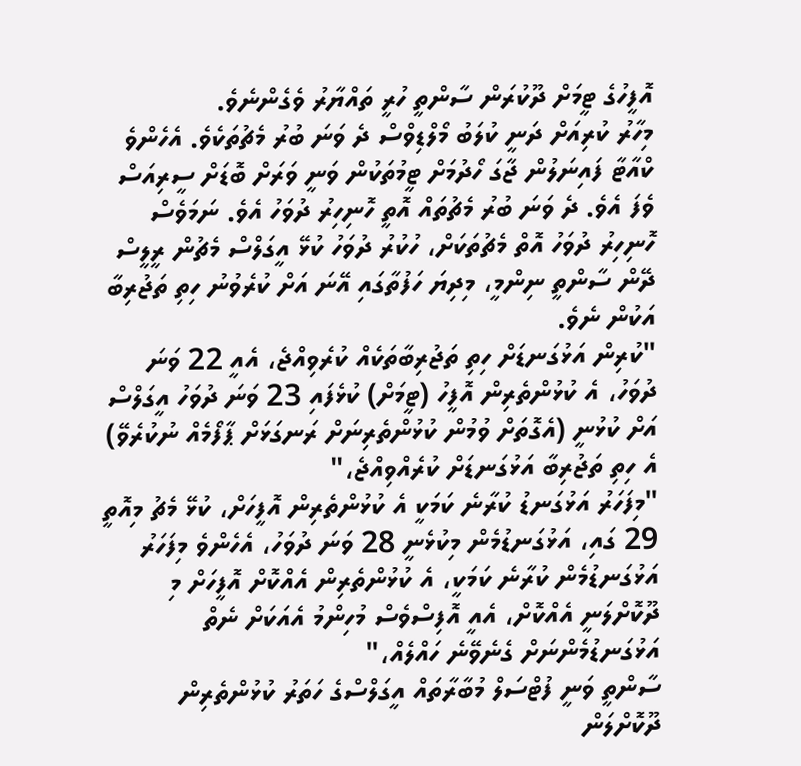އޮފީހުގެ ޓީމަށް ދޫކުރަން ސާންތީ ހުރީ ތައްޔާރު ވެގެންނެވެ.
މިހާރު ކުރިއަށް ދަނީ ކުލަބު މޯލްޑިވްސް ދެ ވަނަ ބުރު މެޗުތަކެވެ. އެހެންވެ ކްއާޓާ ފައިނަލުން ޖާގަ ހޯދުމަށް ޓީމުތަކުން ވަނީ ވަރަށް ބޮޑަށް ސީރިއަސް ވެފަ އެވެ. ދެ ވަނަ ބުރު މެޗުތައް އޮތީ ހޮނިހިރު ދުވަހު އެވެ. ނަމަވެސް ހޮނިހިރު ދުވަހު އޮތް މެޗުތަކަށް، ހުކުރު ދުވަހު ކުޅޭ އީގަލްސް މެޗުން ރީލީސް ދޭން ސާންތީ ނިންމީ، މިދިޔަ ހަފުތާގައި އޭނަ އަށް ކުރެވުނު ހިތި ތަޖުރިބާ އަކުން ނެވެ.
"ކުރިން އަޅުގަނޑަށް ހިތި ތަޖުރިބާތަކެއް ކުރެވިއްޖެ، އެއީ 22 ވަނަ ދުވަހު، އެ ކުޅުންތެރިން އޮފީހު (ޓީމަށް) ކުޅެފައި 23 ވަނަ ދުވަހު އީގަލްސް އަށް ކުޅުނީ (އެގޮތަށް ވުމުން ކުޅުންތެރިނަށް ރަނގަޅަށް ޕާފޯމެއް ނުކުރެވޭ) އެ ހިތި ތަޖުރިބާ އަޅުގަނޑަށް ކުރެއްވިއްޖެ،"
"މިފަހަރު އަޅުގަނޑު ކުރާނެ ކަމަކީ އެ ކުޅުންތެރިން އޮފީހަށް، ކުޅޭ މެޗު މިއޮތީ 29 ގައި، އަޅުގަނޑުމެން މިކުޅެނީ 28 ވަނަ ދުވަހު، އެހެންވެ މިފަހަރު އަޅުގަނޑުމެން ކުރާނެ ކަމަކީ، އެ ކުޅުންތެރިން އެއްކޮށް އޮފީހަށް މި ދޫކޮށްލަނީ އެއްކޮށް، އެއީ އޮފިސްވެސް މުހިންމު އެއަކަށް ނެތް އަޅުގަނޑުމެންނަށް ގެނެވޭނެ ހައްލެއް،"
ސާންތީ ވަނީ ފުޓްސަލް މުބާރާތައް އީގަލްސްގެ ހަތަރު ކުޅުންތެރިން ދޫކޮށްލަން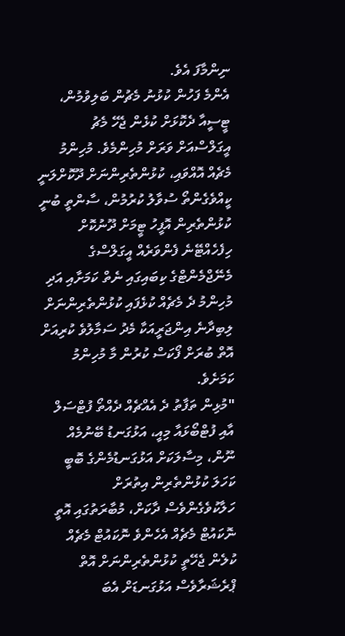ނިންމާފަ އެވެ.
އެންމެ ފަހުން ކުޅުނު މެޗުން ބަލިވުމުން، ޓީސީއާ ދެކޮޅަށް ކުޅެން ޖެހޭ މެޗު އީގަލްސްއަށް ވަރަށް މުހިންމެވެ. މުހިންމު މެޗެއް އޮއްވައި، ކުޅުންތެރިންނަށް ދޫކޮށްލަނީ ކީއްވެގެންތޯ ސުވާލު ކުރުމުން، ސާންތީ ބުނީ ކުޅުންތެރިން އޮފީހު ޓީމަށް ދޫނުކޮށް ހިފެހެއްޓޭނެ ފެންވަރެއް އީގަލްސްގެ މެނޭޖްމެންޓްގެ ކިބައިގައި ނެތް ކަމަށާއި އަދި މުހިންމު ދެ މެޗެއް ކުޅެފައި ކުޅުންތެރިންނަށް ލިބިދާނެ އިންޖަރީއަކާ މެދު ސަމާލުވެ ކުރިއަށް އޮތް ބުރަށް ފޯކަސް ކުރުން މާ މުހިންމު ކަމަށެވެ.
"މުޅިން ތަފާތު ދެ އެއްޗެއް ދެއްތޯ ފުޓްސަލް އާއި ފުޓްބޯޅައާ މިއީ، އަޅުގަނޑު ބޭނުމެއް ނޫން، މިސާލަކަށް އަޅުގަނޑުމެންގެ ބޮބީ ކަހަލަ ކުޅުންތެރިން އިތުރަށް ހަލާކުވެގެންވެސް ދާކަށް، މުބާރަތުގައި އޮތީ ނޮކައުޓް މެޗެއް އެހެންވެ ނޮކައުޓް މެޗެއް ކުލެން ޖެހޭތީ ކުޅުންތެރިންނަށް އޮތް ޕްރެޝަރާވެސް އަޅުގަނޑަށް އެބަ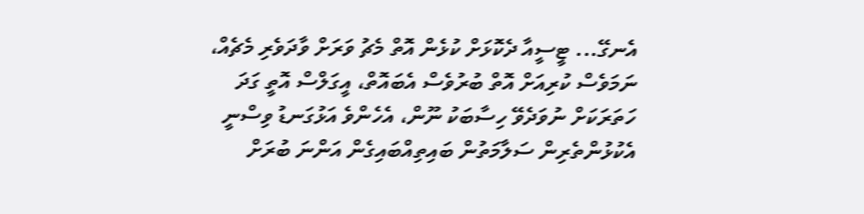އެނގޭ... ޓީސީއާ ދެކޮޅަށް ކުޅެން އޮތް މެޗު ވަރަށް ވާދަވެރި މެޗެއް، ނަމަވެސް ކުރިއަށް އޮތް ބުރުވެސް އެބައޮތް، އީގަލްސް އޮތީ ގަދަ ހަތަރަކަށް ނުވަދެވޭ ހިސާބަކު ނޫން، އެހެންވެ އަޅުގަނޑު ވިސްނީ އެކުޅުންތެރިން ސަލާމަތުން ބައިތިއްބައިގެން އަންނަ ބުރަށް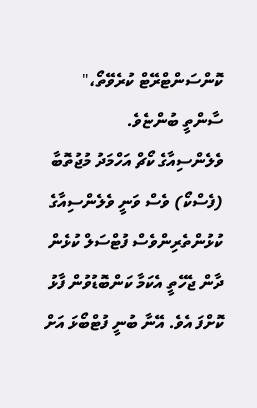ކޮންސަންޓްރޭޓް ކުރެވޭތޯ،" ސާންތީ ބުންޏެވެ.
ވެލެންސިއާގެ ކޯޗް އަހްމަދު މުޖުތޮބާ (ފެސްކޯ) ވެސް ވަނީ ވެލެންސިއާގެ ކުޅުންތެރިންވެސް ފުޓްސަލް ކުޅެން ދާން ޖެހޭތީ އެކަމާ ކަންބޮޑުވުން ފާޅު ކޮށްފަ އެވެ. އޭނާ ބުނީ ފުޓްބޯޅަ އަށް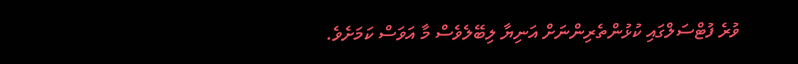ވުރެ ފުޓްސަލްގައި ކުޅުންތެރިންނަށް އަނިޔާ ލިބޭލެވެސް މާ އަވަސް ކަމަށެވެ.